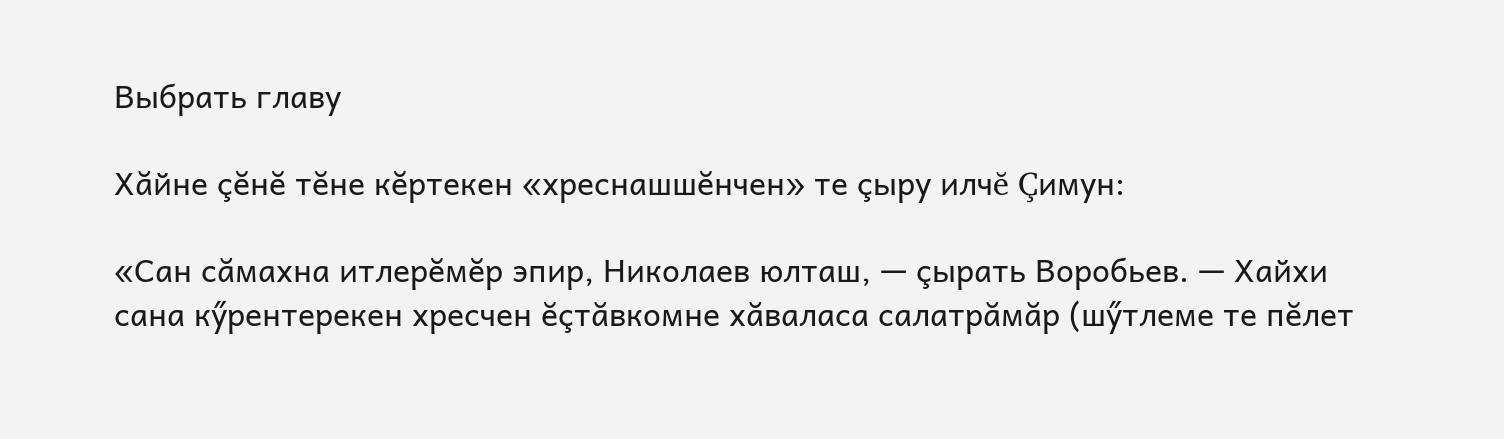Выбрать главу

Хăйне çĕнĕ тĕне кĕртекен «хреснашшĕнчен» те çыру илчĕ Çимун:

«Сан сăмахна итлерĕмĕр эпир, Николаев юлташ, — çырать Воробьев. — Хайхи сана кӳрентерекен хресчен ĕçтăвкомне хăваласа салатрăмăр (шӳтлеме те пĕлет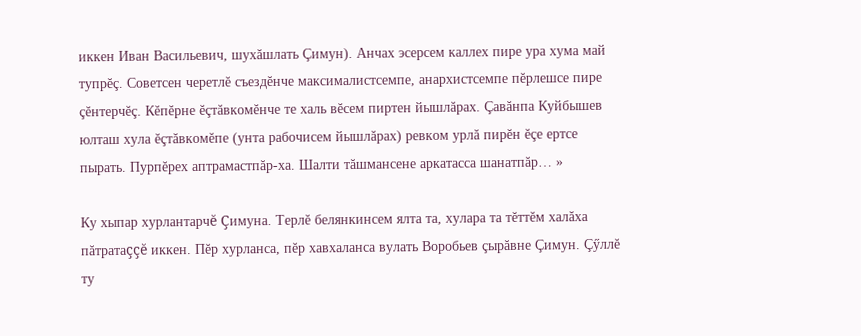иккен Иван Васильевич, шухăшлать Çимун). Анчах эсерсем каллех пире ура хума май тупрĕç. Советсен черетлĕ съездĕнче максималистсемпе, анархистсемпе пĕрлешсе пире çĕнтерчĕç. Кĕпĕрне ĕçтăвкомĕнче те халь вĕсем пиртен йышлăрах. Çавăнпа Куйбышев юлташ хула ĕçтăвкомĕпе (унта рабочисем йышлăрах) ревком урлă пирĕн ĕçе ертсе пырать. Пурпĕрех аптрамастпăр-ха. Шалти тăшмансене аркатасса шанатпăр… »

Ку хыпар хурлантарчĕ Çимуна. Терлĕ белянкинсем ялта та, хулара та тĕттĕм халăха пăтратаççĕ иккен. Пĕр хурланса, пĕр хавхаланса вулать Воробьев çырăвне Çимун. Çӳллĕ ту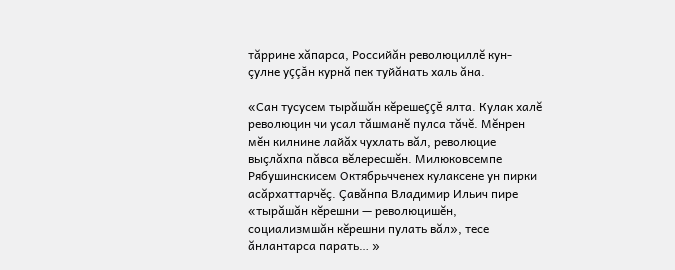тăррине хăпарса, Российăн революциллĕ кун-çулне уççăн курнă пек туйăнать халь ăна.

«Сан тусусем тырăшăн кĕрешеççĕ ялта. Кулак халĕ революцин чи усал тăшманĕ пулса тăчĕ. Мĕнрен мĕн килнине лайăх чухлать вăл, революцие выçлăхпа пăвса вĕлересшĕн. Милюковсемпе Рябушинскисем Октябрьчченех кулаксене ун пирки асăрхаттарчĕç. Çавăнпа Владимир Ильич пире «тырăшăн кĕрешни — революцишĕн, социализмшăн кĕрешни пулать вăл», тесе ăнлантарса парать… »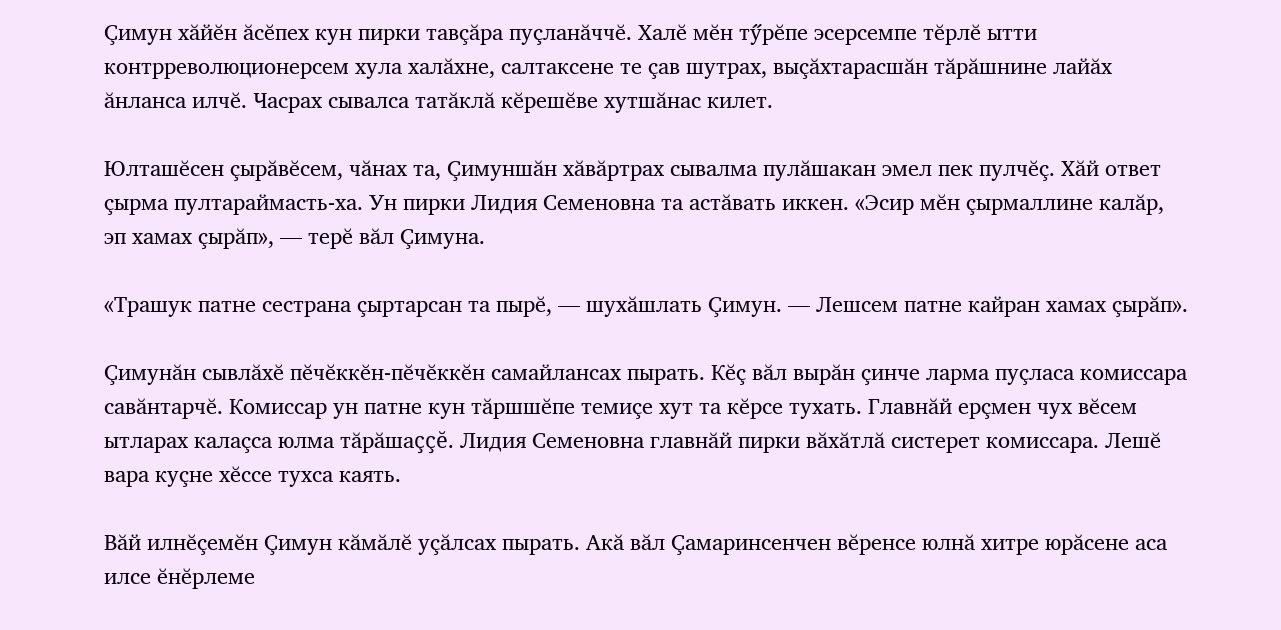Çимун хăйĕн ăсĕпех кун пирки тавçăра пуçланăччĕ. Халĕ мĕн тӳрĕпе эсерсемпе тĕрлĕ ытти контрреволюционерсем хула халăхне, салтаксене те çав шутрах, выçăхтарасшăн тăрăшнине лайăх ăнланса илчĕ. Часрах сывалса татăклă кĕрешĕве хутшăнас килет.

Юлташĕсен çырăвĕсем, чăнах та, Çимуншăн хăвăртрах сывалма пулăшакан эмел пек пулчĕç. Хăй ответ çырма пултараймасть-ха. Ун пирки Лидия Семеновна та астăвать иккен. «Эсир мĕн çырмаллине калăр, эп хамах çырăп», — терĕ вăл Çимуна.

«Трашук патне сестрана çыртарсан та пырĕ, — шухăшлать Çимун. — Лешсем патне кайран хамах çырăп».

Çимунăн сывлăхĕ пĕчĕккĕн-пĕчĕккĕн самайлансах пырать. Кĕç вăл вырăн çинче ларма пуçласа комиссара савăнтарчĕ. Комиссар ун патне кун тăршшĕпе темиçе хут та кĕрсе тухать. Главнăй ерçмен чух вĕсем ытларах калаçса юлма тăрăшаççĕ. Лидия Семеновна главнăй пирки вăхăтлă систерет комиссара. Лешĕ вара куçне хĕссе тухса каять.

Вăй илнĕçемĕн Çимун кăмăлĕ уçăлсах пырать. Акă вăл Çамаринсенчен вĕренсе юлнă хитре юрăсене аса илсе ĕнĕрлеме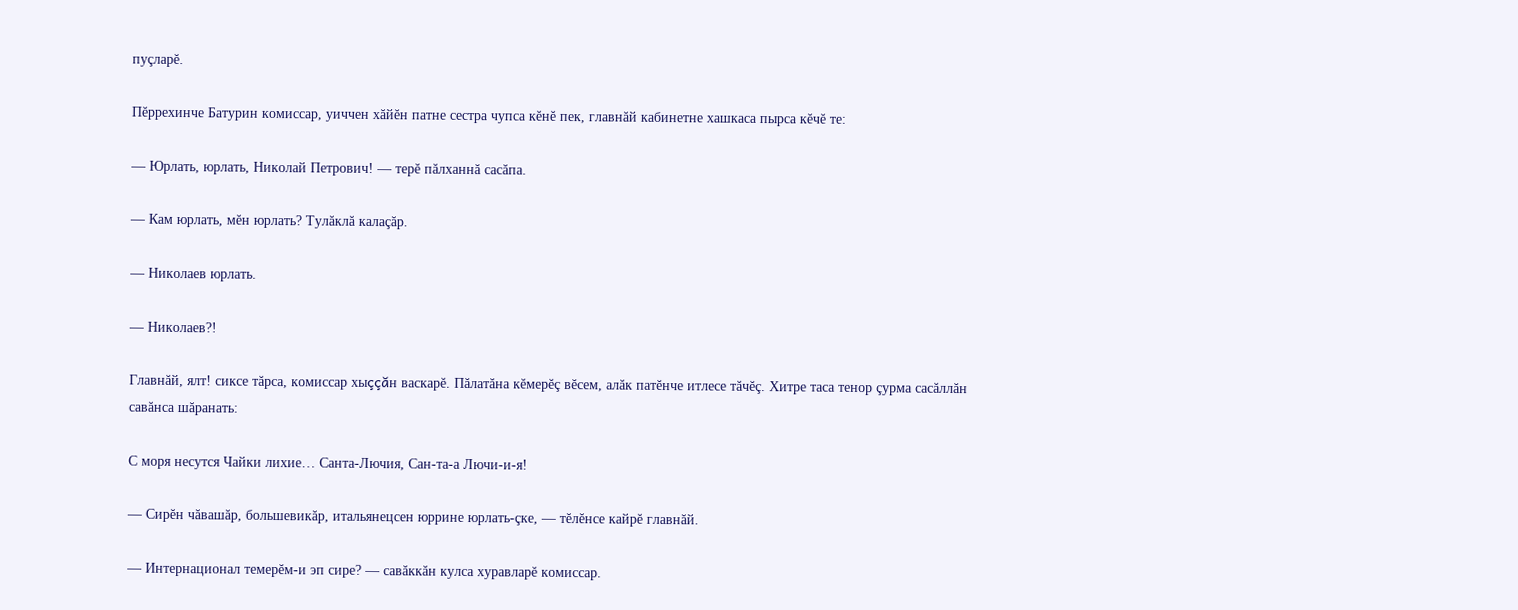пуçларĕ.

Пĕррехинче Батурин комиссар, уиччен хăйĕн патне сестра чупса кĕнĕ пек, главнăй кабинетне хашкаса пырса кĕчĕ те:

— Юрлать, юрлать, Николай Петрович! — терĕ пăлханнă сасăпа.

— Кам юрлать, мĕн юрлать? Тулăклă калаçăр.

— Николаев юрлать.

— Николаев?!

Главнăй, ялт! сиксе тăрса, комиссар хыççăн васкарĕ. Пăлатăна кĕмерĕç вĕсем, алăк патĕнче итлесе тăчĕç. Хитре таса тенор çурма сасăллăн савăнса шăранать:

С моря несутся Чайки лихие… Санта-Лючия, Сан-та-а Лючи-и-я!

— Сирĕн чăвашăр, большевикăр, итальянецсен юррине юрлать-çке, — тĕлĕнсе кайрĕ главнăй.

— Интернационал темерĕм-и эп сире? — савăккăн кулса хуравларĕ комиссар.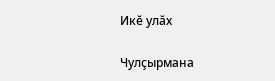Икĕ улăх

Чулçырмана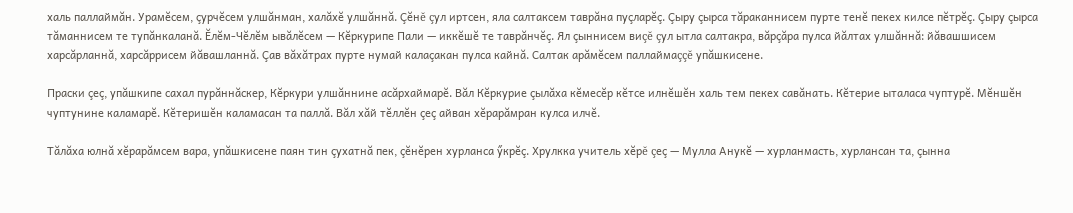халь паллаймăн. Урамĕсем, çурчĕсем улшăнман, халăхĕ улшăннă. Çĕнĕ çул иртсен, яла салтаксем таврăна пуçларĕç. Çыру çырса тăраканнисем пурте тенĕ пекех килсе пĕтрĕç. Çыру çырса тăманнисем те тупăнкаланă. Ĕлĕм-Чĕлĕм ывăлĕсем — Кĕркурипе Пали — иккĕшĕ те таврăнчĕç. Ял çыннисем виçĕ çул ытла салтакра, вăрçăра пулса йăлтах улшăннă: йăвашшисем харсăрланнă, харсăррисем йăвашланнă. Çав вăхăтрах пурте нумай калаçакан пулса кайнă. Салтак арăмĕсем паллаймаççĕ упăшкисене.

Праски çеç, упăшкипе сахал пурăннăскер, Кĕркури улшăннине асăрхаймарĕ. Вăл Кĕркурие çылăха кĕмесĕр кĕтсе илнĕшĕн халь тем пекех савăнать. Кĕтерие ыталаса чуптурĕ. Мĕншĕн чуптунине каламарĕ. Кĕтеришĕн каламасан та паллă. Вăл хăй тĕллĕн çеç айван хĕрарăмран кулса илчĕ.

Тăлăха юлнă хĕрарăмсем вара, упăшкисене паян тин çухатнă пек, çĕнĕрен хурланса ӳкрĕç. Хрулкка учитель хĕрĕ çеç — Мулла Анукĕ — хурланмасть, хурлансан та, çынна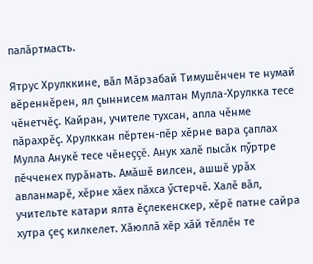палăртмасть.

Ятрус Хрулккине, вăл Мăрзабай Тимушĕнчен те нумай вĕреннĕрен, ял çыннисем малтан Мулла-Хрулкка тесе чĕнетчĕç. Кайран, учителе тухсан, апла чĕнме пăрахрĕç. Хрулккан пĕртен-пĕр хĕрне вара çаплах Мулла Анукĕ тесе чĕнеççĕ. Анук халĕ пысăк пӳртре пĕчченех пурăнать. Амăшĕ вилсен, ашшĕ урăх авланмарĕ, хĕрне хăех пăхса ӳстерчĕ. Халĕ вăл, учительте катари ялта ĕçлекенскер, хĕрĕ патне сайра хутра çеç килкелет. Хăюллă хĕр хăй тĕллĕн те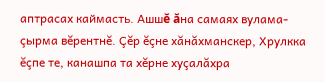аптрасах каймасть. Ашшĕ ăна самаях вулама-çырма вĕрентнĕ. Çĕр ĕçне хăнăхманскер, Хрулкка ĕçпе те, канашпа та хĕрне хуçалăхра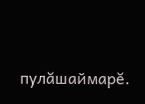пулăшаймарĕ.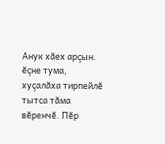Анук хăех арçын. ĕçне тума, хуçалăха тирпейлĕ тытса тăма вĕренчĕ. Пĕр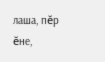лаша, пĕр ĕне,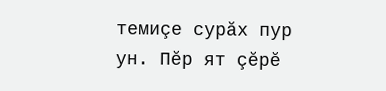темиçе сурăх пур ун. Пĕр ят çĕрĕ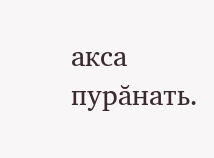акса пурăнать.